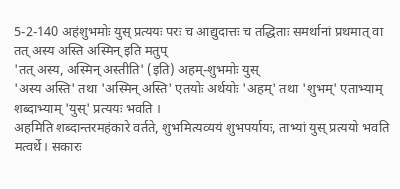5-2-140 अहंशुभमोः युस् प्रत्ययः परः च आद्युदात्तः च तद्धिताः समर्थानां प्रथमात् वा तत् अस्य अस्ति अस्मिन् इति मतुप्
'तत् अस्य, अस्मिन् अस्तीति' (इति) अहम्-शुभमोः युस्
'अस्य अस्ति' तथा 'अस्मिन् अस्ति' एतयोः अर्थयोः 'अहम्' तथा 'शुभम्' एताभ्याम् शब्दाभ्याम् 'युस्' प्रत्ययः भवति ।
अहमिति शब्दान्तरमहंकारे वर्तते, शुभमित्यव्ययं शुभपर्यायः, ताभ्यां युस् प्रत्ययो भवति मत्वर्थे। सकारः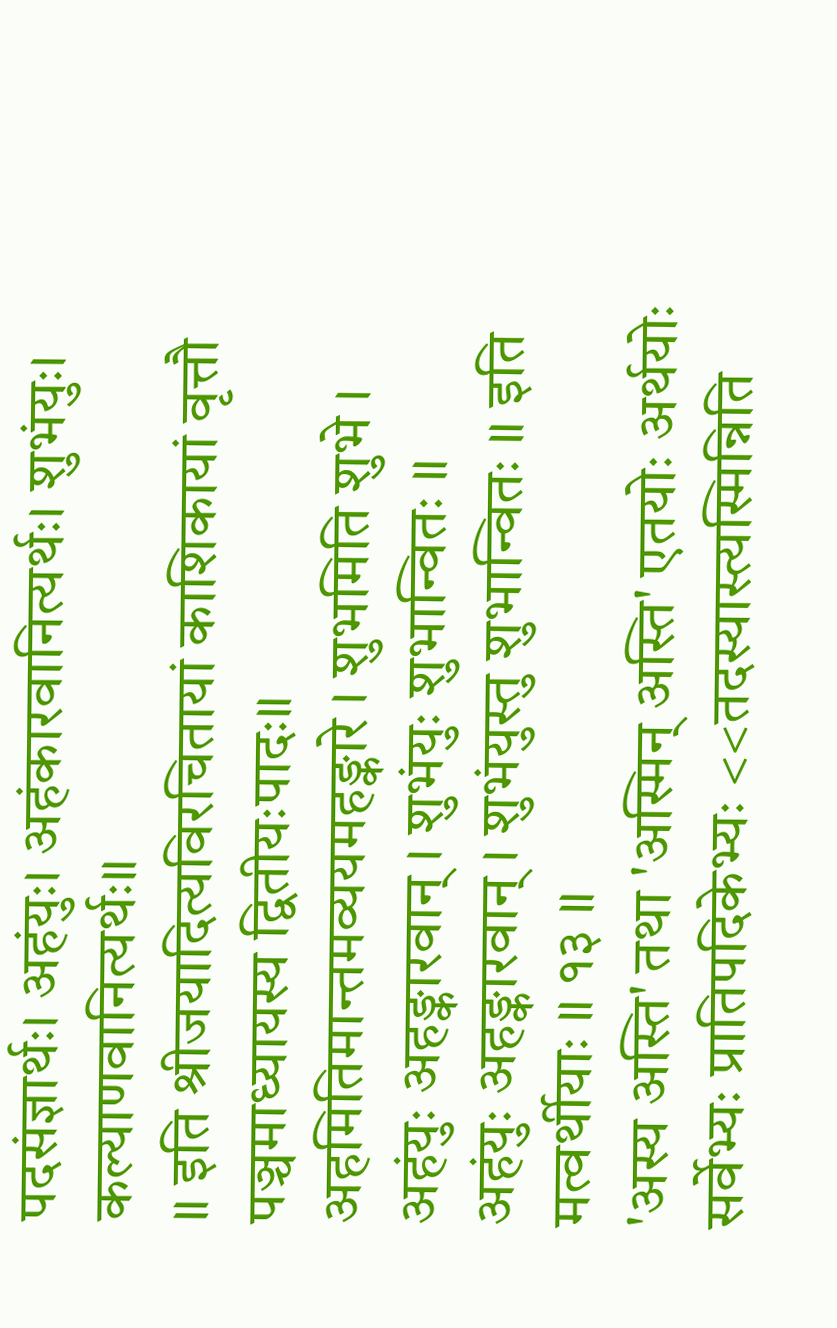पदसंज्ञार्थः। अहंयुः। अहंकारवानित्यर्थः। शुभंयुः। कल्याणवानित्यर्थः॥
॥ इति श्रीजयादित्यविरचितायां काशिकायां वृत्तौ पञ्चमाध्यायस्य द्वितीयःपादः॥
अहमितिमान्तमव्ययमहङ्कारे । शुभमिति शुभे । अहंयुः अहङ्कारवान् । शुभंयुः शुभान्वितः ॥
अहंयुः अहङ्कारवान् । शुभंयुस्तु शुभान्वितः ॥ इति मत्वर्थीयाः ॥ १३ ॥
'अस्य अस्ति' तथा 'अस्मिन् अस्ति' एतयोः अर्थयोः सर्वेभ्यः प्रातिपदिकेभ्यः <<तदस्यास्त्यस्मिन्निति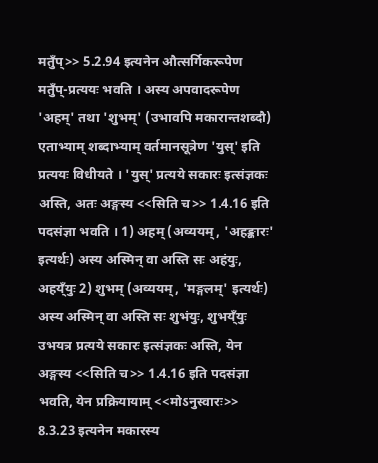मतुँप्>> 5.2.94 इत्यनेन औत्सर्गिकरूपेण मतुँप्-प्रत्ययः भवति । अस्य अपवादरूपेण 'अहम्' तथा 'शुभम्' (उभावपि मकारान्तशब्दौ) एताभ्याम् शब्दाभ्याम् वर्तमानसूत्रेण 'युस्' इति प्रत्ययः विधीयते । 'युस्' प्रत्यये सकारः इत्संज्ञकः अस्ति, अतः अङ्गस्य <<सिति च>> 1.4.16 इति पदसंज्ञा भवति । 1) अहम् (अव्ययम्, 'अहङ्कारः' इत्यर्थः) अस्य अस्मिन् वा अस्ति सः अहंयुः, अहय्ँयुः 2) शुभम् (अव्ययम्, 'मङ्गलम्' इत्यर्थः) अस्य अस्मिन् वा अस्ति सः शुभंयुः, शुभय्ँयुः उभयत्र प्रत्यये सकारः इत्संज्ञकः अस्ति, येन अङ्गस्य <<सिति च>> 1.4.16 इति पदसंज्ञा भवति, येन प्रक्रियायाम् <<मोऽनुस्वारः>> 8.3.23 इत्यनेन मकारस्य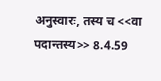अनुस्वारः, तस्य च <<वा पदान्तस्य>> 8.4.59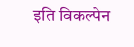इति विकल्पेन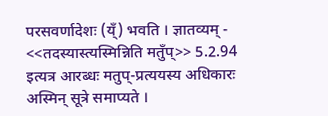परसवर्णादेशः (य्ँ) भवति । ज्ञातव्यम् - <<तदस्यास्त्यस्मिन्निति मतुँप्>> 5.2.94 इत्यत्र आरब्धः मतुप्-प्रत्ययस्य अधिकारः अस्मिन् सूत्रे समाप्यते ।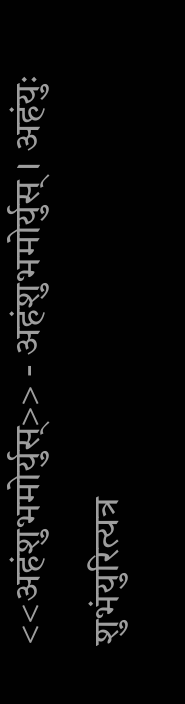<<अहंशुभमोर्युस्>> - अहंशुभमोर्युस् । अहंयुः शुभंयुरित्यत्र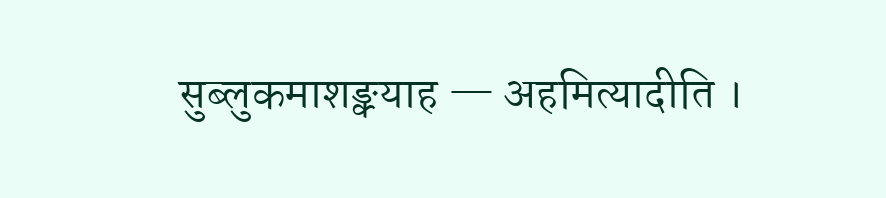सुब्लुकमाशङ्क्याह — अहमित्यादीति ।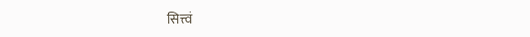सित्त्वं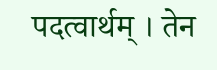पदत्वार्थम् । तेन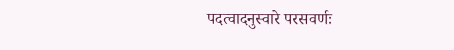पदत्वादनुस्वारे परसवर्णः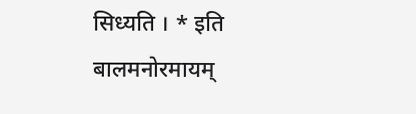सिध्यति । * इति बालमनोरमायम्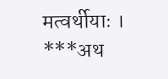मत्वर्थीयाः । ***अथ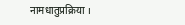नामधातुप्रक्रिया ।